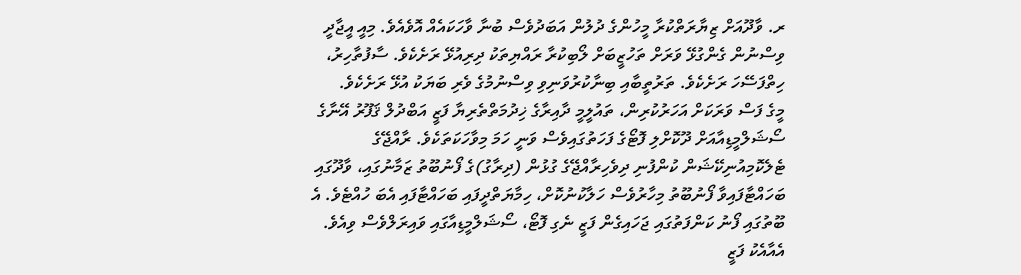ރ. ވާދޫއަށް ޒިޔާރަތްކުރާ މީހުންގެ ދުލުން އަބަދުވެސް ބުނާ ވާހަކައެއް އޮވެއެވެ. މިއީ އީޖާދީ ވިސްނުން ގެންގުޅޭ ވަރަށް ތަހުޒީބަށް ލޯބިކުރާ ރައްޔިތަކު ދިރިއުޅޭ ރަށެކެވެ. ސާފުތާހިރު، ހިތްފަސޭހަ ރަށެކެވެ. ތަރުތީބާއި ބިނާކުރުވަނިވި ވިސްނުމުގެ ވެރި ބަޔަކު އުޅޭ ރަށެކެވެ.
މީގެ ފަސް ވަރަކަށް އަހަރުކުރިން، ތައުލީމީ ދާއިރާގެ ޚިދުމަތްތެރިޔާ ފަޒީ އަބްދުލް ޤަފޫރު އޭނާގެ ސޯޝަލްމީޑިއާއަށް ދޫކޮށްލި ފޮޓޯގެ ފަހަތުގައިވެސް ވަނީ ހަމަ މިވާހަކަތަކެވެ. ރާއްޖޭގެ ޓެލެކޮމިއުނިކޭޝަން ކުންފުނި ދިވެހިރާއްޖޭގެ ގުޅުން (ދިރާގު)ގެ ފޯނުބޫތު ޒަމާނުގައި، ވާދޫގައި ބަހައްޓާފައިވާ ފޯނުބޫތު މިހާރުވެސް ހަލާކުނުކޮށް، ހިމާޔަތްދީފައި ބަހައްޓާފައި އެބަ ހުއްޓެވެ. އެ ބޫތުގައި ފޯނު ކަންފަތުގައި ޖަހައިގެން ފަޒީ ނެގި ފޮޓޯ، ސޯޝަލްމީޑިއާގައި ވައިރަލްވެސް ވިއެވެ.
އެއާއެކު ފަޒީ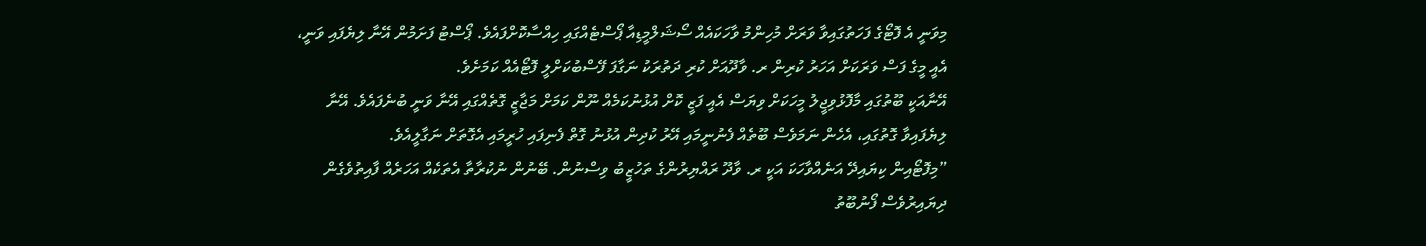މިވަނީ އެ ފޮޓޯގެ ފަހަތުގައިވާ ވަރަށް މުހިންމު ވާހަކައެއް ސޯޝަލްމީޑިއާ ޕޯސްޓެއްގައި ހިއްސާކޮށްފައެވެ. ޕޯސްޓު ފަށަމުން އޭނާ ލިޔެފައި ވަނީ، އެއީ މީގެ ފަސް ވަރަކަށް އަހަރު ކުރިން ރ. ވާދޫއަށް ކުރި ދަތުރަކު ނަގާފަ ފޭސްބުކަށްލީ ފޮޓޯއެއް ކަމަށެވެ.
އޭނާއަކީ ބޫތުގައި މާފޮޅުވިޖީލު މީހަކަށް ވިޔަސް އެއީ ފަޒީ ކޮށް އުޅުނުކަމެއް ނޫން ކަމަށް މަޖާޒީ ގޮތެއްގައި އޭނާ ވަނީ ބުނެފައެވެ. އޭނާ ލިޔެފައިވާ ގޮތުގައި، އެހެން ނަމަވެސް ބޫތެއް ފެނުނީމައި އޭރު ކުދިން އުޅުނު ގޮތް ފެނިފައި ހުރީމައި އެގޮތަށް ނަގާލީއެވެ.
”މިފޮޓޯއިން ކިޔައިދޭ އަނެއްވާހަކަ އަކީ ރ. ވާދޫ ރައްޔިރުންގެ ތަހުޒީބު ވިސްނުން. ބޭނުން ނުކުރާތާ އެތަކެއް އަހަރެއް ފާއިތުވެގެން ދިޔައިރުވެސް ފޯނުބޫތު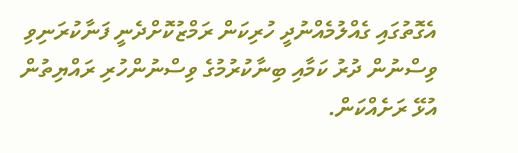އެގޮތުގައި ގެއްލުމެއްނުދީ ހުރިކަން ރަމްޒުކޮށްދެނީ ފަނާކުރަނިވި ވިސްނުން ދުރު ކަމާއި ބިނާކުރުމުގެ ވިސްނުންހުރި ރައްޔިތުން އުޅޭ ރަށެއްކަން.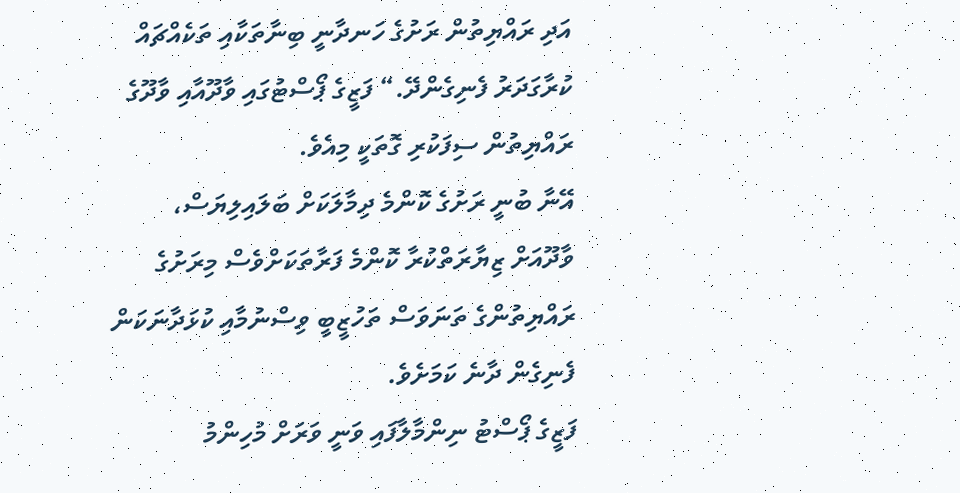އަދި ރައްޔިތުން ރަށުގެ ހަނދާނީ ބިނާތަކާއި ތަކެއްޗައް ކުރާގަދަރު ފެނިގެންދޭ.“ ފަޒީގެ ޕޯސްޓުގައި ވާދޫއާއި ވާދޫގެ ރައްޔިތުން ސިފަކުރި ގޮތަކީ މިއެވެ.
އޭނާ ބުނީ ރަށުގެ ކޮންމެ ދިމާލަކަށް ބަލައިލިޔަސް، ވާދޫއަށް ޒިޔާރަތްކުރާ ކޮންމެ ފަރާތަކަށްވެސް މިރަށުގެ ރައްޔިތުންގެ ތަނަވަސް ތަހުޒީބީ ވިސްނުމާއި ކުޅަދާނަކަން ފެނިގެން ދާނެ ކަމަށެވެ.
ފަޒީގެ ޕޯސްޓު ނިންމާލާފައި ވަނީ ވަރަށް މުހިންމު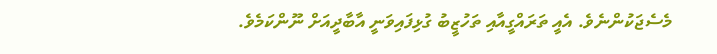މެސެޖަކުންނެވެ. އެއީ ތަރައްގީއާއި ތަހުޒީބު ގުޅިފައިވަނީ އާބާދީއަށް ނޫންކަމެވެ.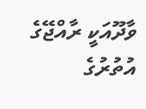ވާދޫއަކީ ރާއްޖޭގެ އުތުރުގެ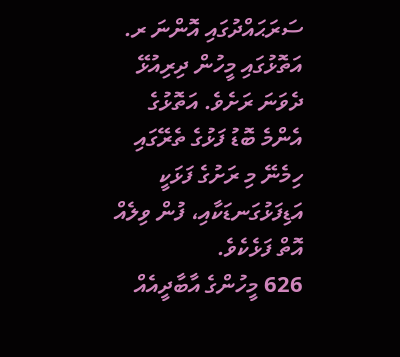ސަރަޙައްދުގައި އޮންނަ ރ. އަތޮޅުގައި މީހުން ދިރިއުޅޭ ދެވަނަ ރަށެވެ. އަތޮޅުގެ އެންމެ ބޮޑު ފަޅުގެ ތެރޭގައި ހިމެނޭ މި ރަށުގެ ފަޅަކީ އަޑިފަޅުގަނޑަކާއި، ފުން ވިލެއް އޮތް ފަޅެކެވެ.
626 މީހުންގެ އާބާދީއެއް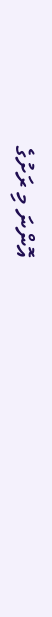އޮންނަ މި ރަށުގެ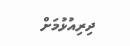ދިރިއުޅުމަށް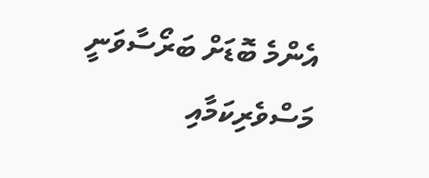އެންމެ ބޮޑަށް ބަރޯސާވަނީ މަސްވެރިކަމާއި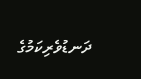ދަނޑުވެރިކަމުގެ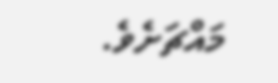މައްޗަށެވެ.